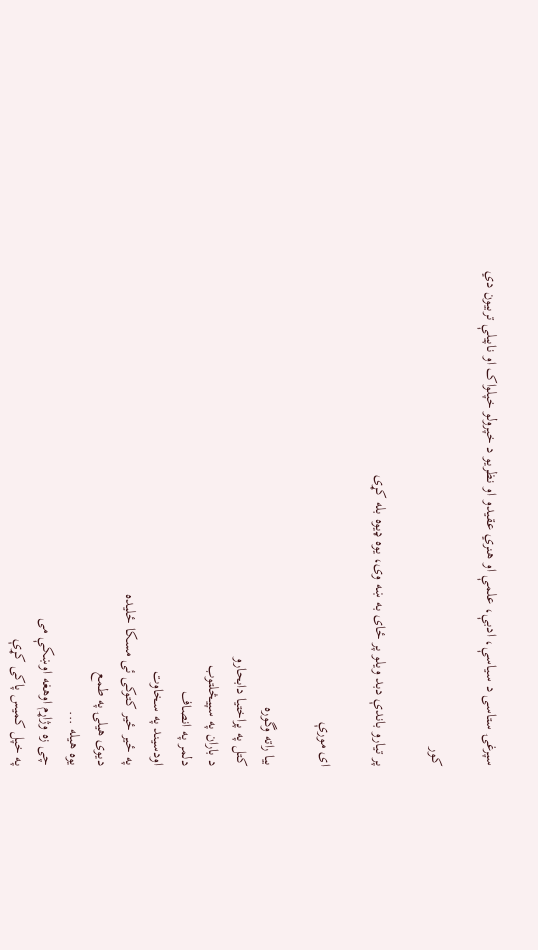سپرغۍ ستاسی د سياسې، ادبې، علمې او هنري عقيدو او نظريو د خپرولو خپلواک او ناپيلې تربيون دي

کور

پر تيارو باندې دبد ويلو پر ځای به ښه وی، يوه ډيوه بله کړی

ای مورې

بیا راته وگوره
کتل په پراختیا دابحارو
د باران په سپیڅلتوب
دلمر په انصاف
اودسیند په سخاوت
په ځیر ځیر کتوکی ئی مسکا ځلیده
دیوی هیلۍ په طمع
یوه هیله ...
چی زه وژاړم اوهغه اوښکې می
په خپل کمیس پاکی کړې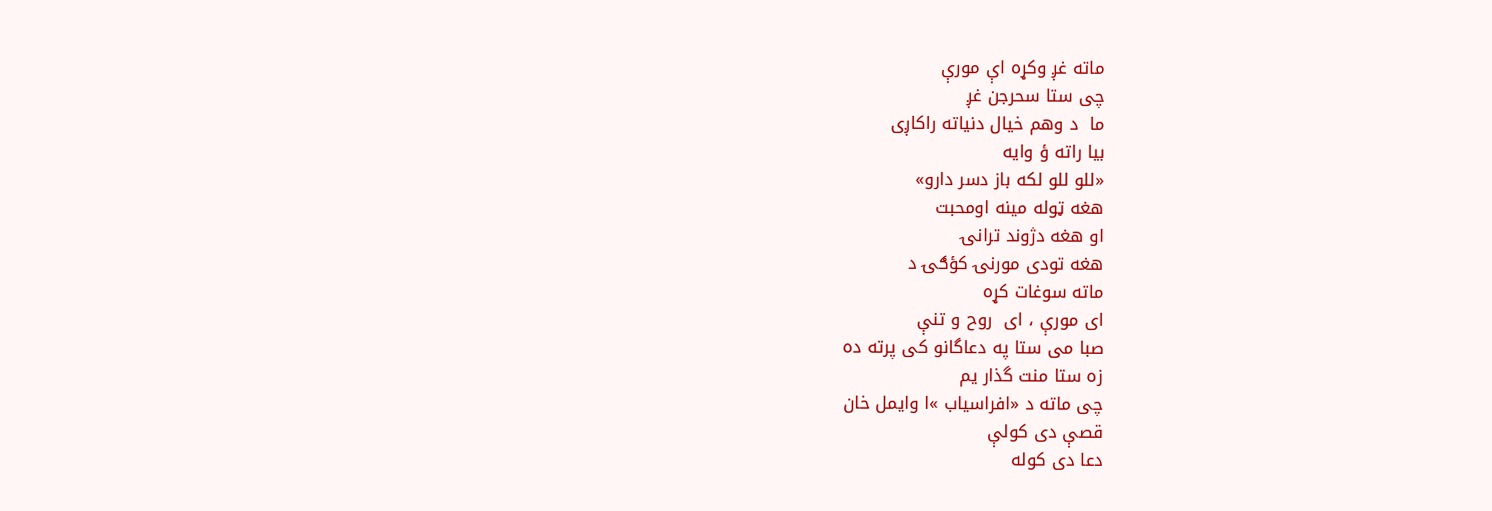ماته غږ وکړه اې مورې
چی ستا سحرجن غږ
ما  د وهم خیال دنیاته راکاږی
بیا راته ؤ وایه
«للو للو لکه باز دسر دارو»
هغه ټوله مینه اومحبت
او هغه دژوند ترانۍ
هغه تودی مورنۍ کؤګۍ د
ماته سوغات کړه
ای مورې ، ای  روح و تنې
صبا می ستا په دعاگانو کی پرته ده
زه ستا منت گذار یم
چی ماته د «افراسیاب »ا وایمل خان
قصې دی کولې
دعا دی کوله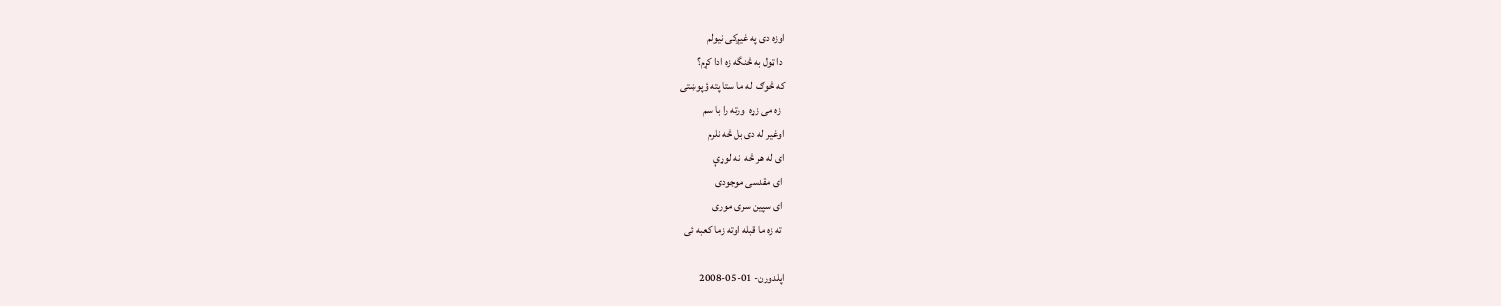اوزه دی په غیږکی نیولم
 دا ټول به څنگه زه ادا کړم؟
که څوګ  له ما ستا پته ؤپوښتی
  زه می زړه  ورته را با سم
اوغیر له دی بل څه نلرم
ای له هر څه  نه لوړې
 ای مقدسی موجودی
 ای سپین سری موری
 ته زه ما قبله اوته زما کعبه ئی

اپلدورن- 01-05-2008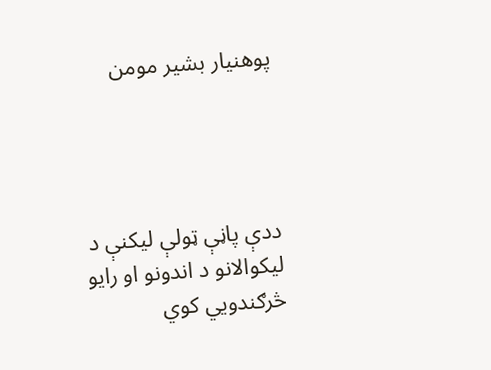پوهنيار بشير مومن




ددې پاڼې ټولې ليكنې د ليكوالانو د اندونو او رايو څرګندويي كوي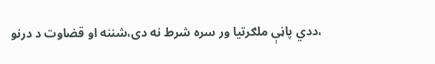،ددي پاڼې ملګرتيا ور سره شرط نه دى،شننه او قضاوت د درنو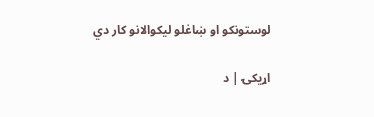لوستونکو او ښاغلو ليکوالانو کار دي

اړيکۍ | د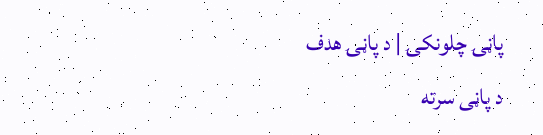پاڼۍ چلونکۍ | د پاڼۍ هدف
د پاڼی سرته